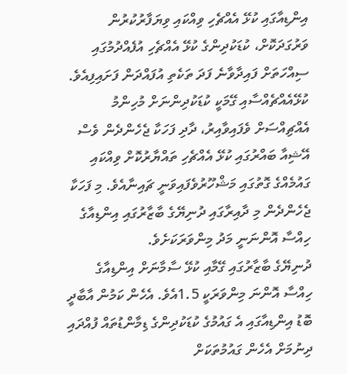އިންޑިއާގައި ކުޅޭ އެއްޗެހި ވިއްކައި ވިޔަފާރުކުރުން ވަރުގަދަކޮށް، ކުޑަކުދިންގެ ކުޅޭ އެއްޗެހި އުފެއްދުމުގައި ސިއްހަތަށް ފައިދާވާނެ ފަދަ ތަކެތި އުފައްދަން ފަށައިފިއެވެ.
ކުޅޭއެއްޗެއްސާއި ގޭމަކީ ކުޑަކުދިންނަށް މުހިންމު އެއްޗިއްސަށް ވެފައިވާއިރު، ދާދި ފަހަކާ ޖެހެންދެން ވެސް އޭޝިއާ ބައްރުގައި ކުޅޭ އެއްޗެހި ތައްޔާރުކޮށް ވިއްކައި ގައުމެއްގެ ގޮތުގައި މަޝްހޫރުވެފައިވަނީ ޗައިނާއެވެ. މި ފަހަކާ ޖެހެންދެން މި ދާއިރާގައި ދުނިޔޭގެ ބާޒާރުގައި އިންޑިއާގެ ހިއްސާ އޮންނަނީ މަދު މިންވަރަކަށެވެ.
ދުނިޔޭގެ ބާޒާރުގައި ގޭމާއި ކުޅޭ ސާމާނަށް އިންޑިއާގެ ހިއްސާ އޮންނަ މިންވަރަކީ 1.5އެވެ. އެހެން ކަމުން އާބާދީ ބޮޑު އިންޑިއާގައި އެ ގައުމުގެ ކުޑަކުދިންގެ ޑިމާންޑުތައް ފުއްދައި ދިނުމަށް އެހެން ގައުމުތަކަށް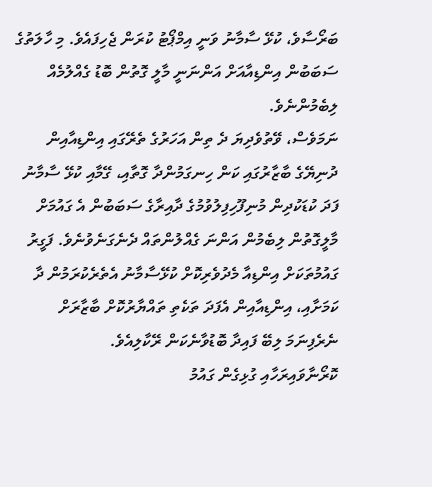ބަރޯސާވެ، ކުޅޭ ސާމާނު ވަނީ އިމްޕޯޓު ކުރަން ޖެހިފައެވެ. މި ހާލަތުގެ ސަބަބުން އިންޑިއާއަށް އަންނަނީ މާލީ ގޮތުން ބޮޑު ގެއްލުމެއް ލިބެމުންނެވެ.
ނަމަވެސް، ވޭތުވެދިޔަ ދެ ތިން އަހަރުގެ ތެރޭގައި އިންޑިއާއިން ދުނިޔޭގެ ބާޒާރުގައި ކަން ހިނގަމުންދާ ގޮތާއި، ގޭމާއި ކުޅޭ ސާމާނު ފަދަ ކުޑަކުދިން މުނިފޫހިފިލުވުމުގެ ދާއިރާގެ ސަބަބުން އެ ގައުމަށް މާލީގޮތުން ލިބެމުން އަންނަ ގެއްލުންތައް ދެނެގަނެވުނެވެ. ފަގީރު ގައުމުތަކަށް އިންޑިއާ މެދުވެރިކޮށް ކުޅޭސާމާނު އެތެރެކުރަމުން ދާ ކަމަށާއި، އިންޑިއާއިން އެފަދަ ތަކެތި ތައްޔާރުކޮށް ބާޒާރަށް ނެރެފިނަމަ ލިބޭ ފައިދާ ބޮޑުވާނެކަން ރޭކާލިއެވެ.
ކޮރޯނާވައިރަހާއި ގުޅިގެން ގައުމު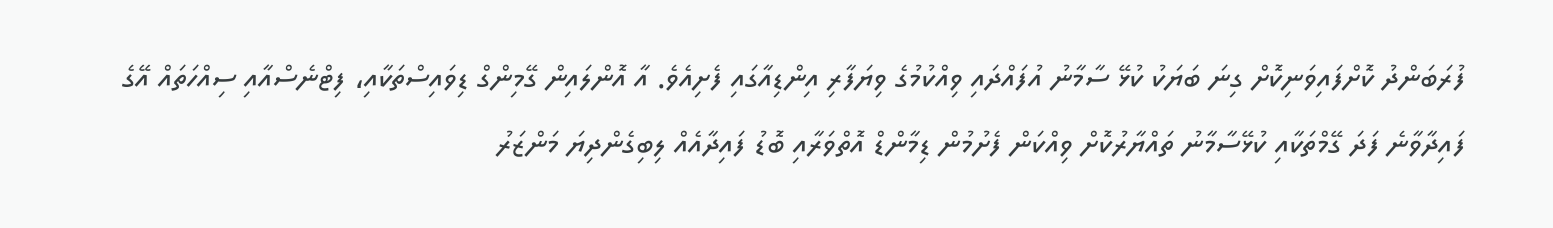ފުރަބަންދު ކޮށްފައިވަނިކޮށް ގިނަ ބަޔަކު ކުޅޭ ސާމާނު އުފައްދައި ވިއްކުމުގެ ވިޔަފާރި އިންޑިއާގައި ފެށިއެވެ. އާ އޮންލައިން ގޭމިންގް ޑިވައިސްތަކާއި، ފިޓްނެސްއާއި ސިއްހަތައް އޭގެ ފައިދާވާނެ ފަދަ ގޭމްތަކާއި ކުޅޭސާމާނު ތައްޔާރުކޮށް ވިއްކަން ފެށުމުން ޑިމާންޑް އޮތްވަރާއި ބޮޑު ފައިދާއެއް ލިބިގެންދިޔަ މަންޒަރު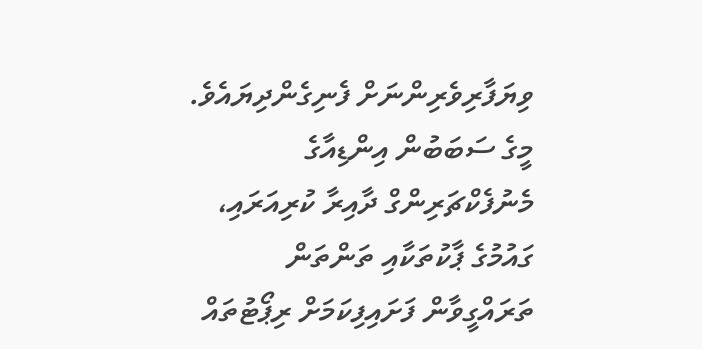ވިޔަފާރިވެރިންނަށް ފެނިގެންދިޔައެވެ.
މީގެ ސަބަބުން އިންޑިއާގެ މެނުފެކްޗަރިންގް ދާއިރާ ކުރިއަރައި، ގައުމުގެ ޕާކުތަކާއި ތަންތަން ތަރައްގީވާން ފަށައިފިކަމަށް ރިޕޯޓުތައް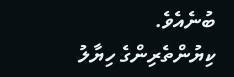ބުނެއެވެ.
ކިޔުންތެރިންގެ ހިޔާލު